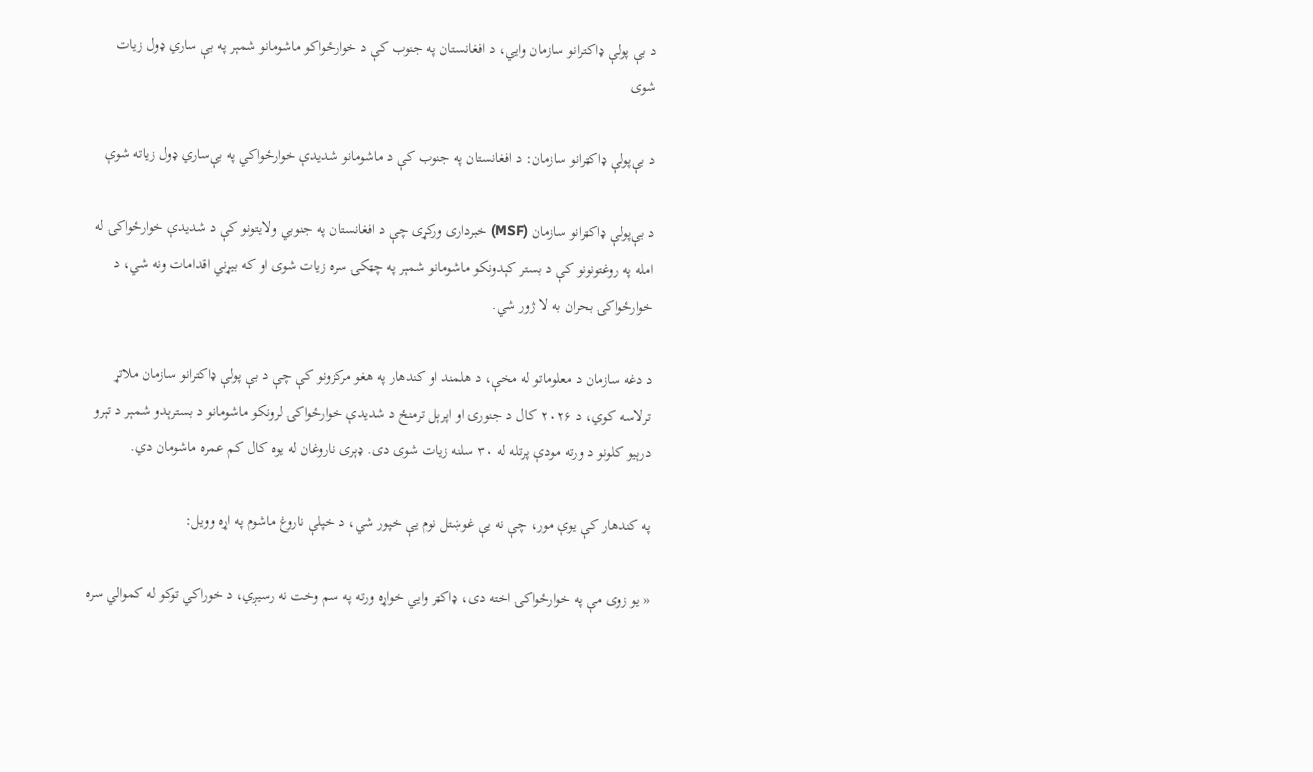د بې پولې ډاکترانو سازمان وايي، د افغانستان په جنوب کې د خوارځواکو ماشومانو شمېر په بې ساري ډول زیات شوی

د بې‌پولې ډاکټرانو سازمان: د افغانستان په جنوب کې د ماشومانو شدیدې خوارځواکي په بې‌ساري ډول زیاته شوې

د بې‌پولې ډاکټرانو سازمان (MSF) خبرداری ورکړی چې د افغانستان په جنوبي ولایتونو کې د شدیدې خوارځواکۍ له امله په روغتونونو کې د بستر کېدونکو ماشومانو شمېر په چټکۍ سره زیات شوی او که بیړني اقدامات ونه شي، د خوارځواکۍ بحران به لا ژور شي.

د دغه سازمان د معلوماتو له مخې، د هلمند او کندهار په هغو مرکزونو کې چې د بې پولې ډاکترانو سازمان ملاتړ ترلاسه کوي، د ۲۰۲۶ کال د جنورۍ او اپرېل ترمنځ د شدیدې خوارځواکۍ لرونکو ماشومانو د بسترېدو شمېر د تېرو درېیو کلونو د ورته مودې پرتله له ۳۰ سلنه زیات شوی دی. ډېری ناروغان له یوه کال کم عمره ماشومان دي.

په کندهار کې یوې مور، چې نه یې غوښتل نوم یې خپور شي، د خپلې ناروغ ماشوم په اړه وویل:

« یو زوی مې په خوارځواکۍ اخته دی، ډاکټر وایي خواړه ورته په سم وخت نه رسیږي، د خوراکي توکو له کموالي سره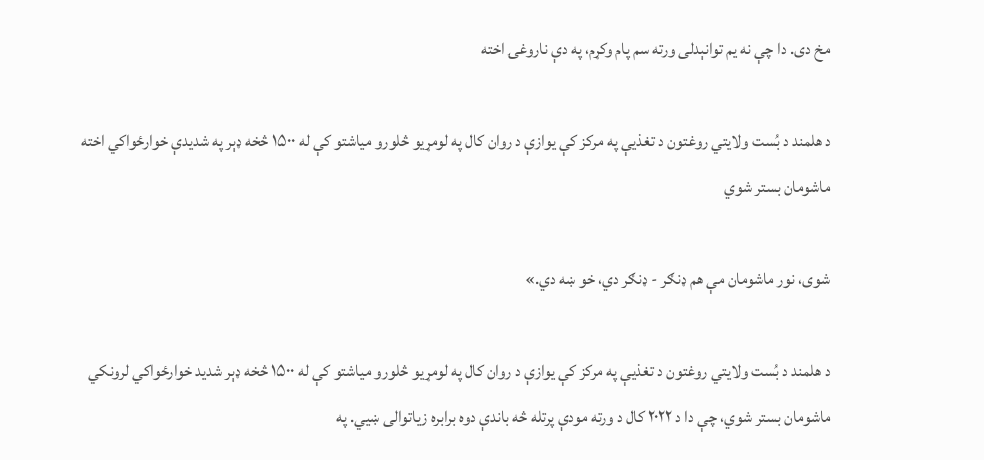مخ دی. دا چې نه یم توانېدلی ورته سم پام وکړم، په دې ناروغۍ اخته

د هلمند د بُست ولایتي روغتون د تغذیې په مرکز کې یوازې د روان کال په لومړیو څلورو میاشتو کې له ۱۵۰۰ څخه ډېر په شدیدې خوارځواکي اخته ماشومان بستر شوي

شوی، نور ماشومان مې هم ډنګر - ډنګر دي، خو ښه دي.»

د هلمند د بُست ولایتي روغتون د تغذیې په مرکز کې یوازې د روان کال په لومړیو څلورو میاشتو کې له ۱۵۰۰ څخه ډېر شدید خوارځواکي لرونکي ماشومان بستر شوي، چې دا د ۲۰۲۲ کال د ورته مودې پرتله څه باندې دوه برابره زیاتوالی ښيي. په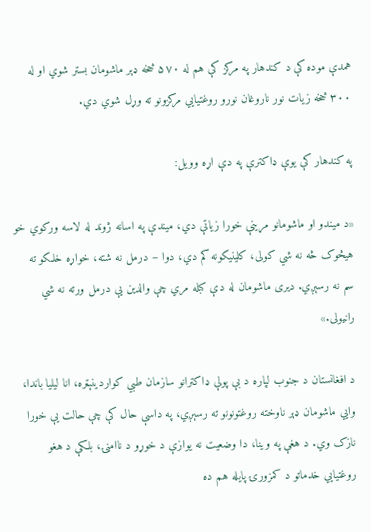همدې موده کې د کندهار په مرکز کې هم له ۵۷۰ څخه ډېر ماشومان بستر شوي او له ۳۰۰ څخه زیات نور ناروغان نورو روغتیايي مرکزونو ته وړل شوي دي.

په کندهار کې یوې ډاکترې په دې اړه وویل:

«د میندو او ماشومانو مړینې خورا زیاتې دي، میندې په اسانه ژوند له لاسه ورکوي خو هیڅوک څه نه شي کولی، کلینیکونه کم دي، دوا – درمل نه شته، خواړه خلکو ته سم نه رسېږي. دیری ماشومان له دې کبله مري چې والدین یې درمل ورته نه شي رانیولی.»

د افغانستان د جنوب لپاره د بې پولې ډاکترانو سازمان طبي کواردینېټره، انا لیلیا باندا، وایي ماشومان ډېر ناوخته روغتونونو ته رسېږي، په داسې حال کې چې حالت یې خورا نازک وي. د هغې په وینا، دا وضعیت نه یوازې د خوړو د ناامنۍ، بلکې د هغو روغتیايي خدماتو د کمزورۍ پایله هم ده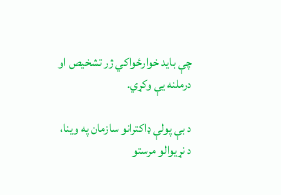چې باید خوارځواکي ژر تشخیص او درملنه یې وکړي.

د بې پولې ډاکترانو سازمان په وینا، د نړیوالو مرستو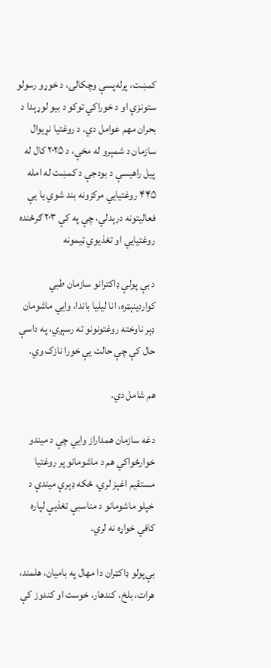کمښت، پرله‌پسې وچکالۍ، د خوړو رسولو ستونزې او د خوراکي توکو د بیو لوړېدا د بحران مهم عوامل دي. د روغتیا نړیوال سازمان د شمېرو له مخې، د ۲۰۲۵ کال له پیل راهیسې د بودجې د کمښت له امله ۴۴۵ روغتیايي مرکزونه بند شوي یا یې فعالیتونه درېدلي، چې په کې ۲۰۳ ګرځنده روغتیايي او تغذیوي ټیمونه

د بې پولې ډاکترانو سازمان طبي کواردینېټره، انا لیلیا باندا، وایي ماشومان ډېر ناوخته روغتونونو ته رسېږي، په داسې حال کې چې حالت یې خورا نازک وي.

هم شامل دي.

دغه سازمان همداراز وایي چې د میندو خوارځواکي هم د ماشومانو پر روغتیا مستقیم اغېز لري، ځکه ډېرې میندې د خپلو ماشومانو د مناسبې تغذیې لپاره کافي خواړه نه لري.

بې‌پولو ډاکټران دا مهال په بامیان، هلمند، هرات، بلخ، کندهار، خوست او کندوز کې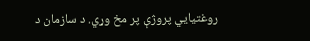روغتیايي پروژې پر مخ وړي. د سازمان د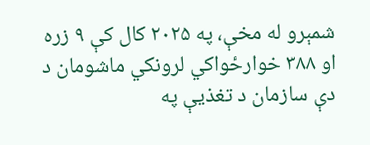شمېرو له مخې، په ۲۰۲۵ کال کې ۹ زره او ۳۸۸ خوارځواکي لرونکي ماشومان د دې سازمان د تغذیې په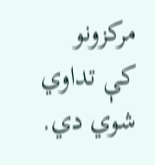مرکزونو کې تداوي شوي دي.